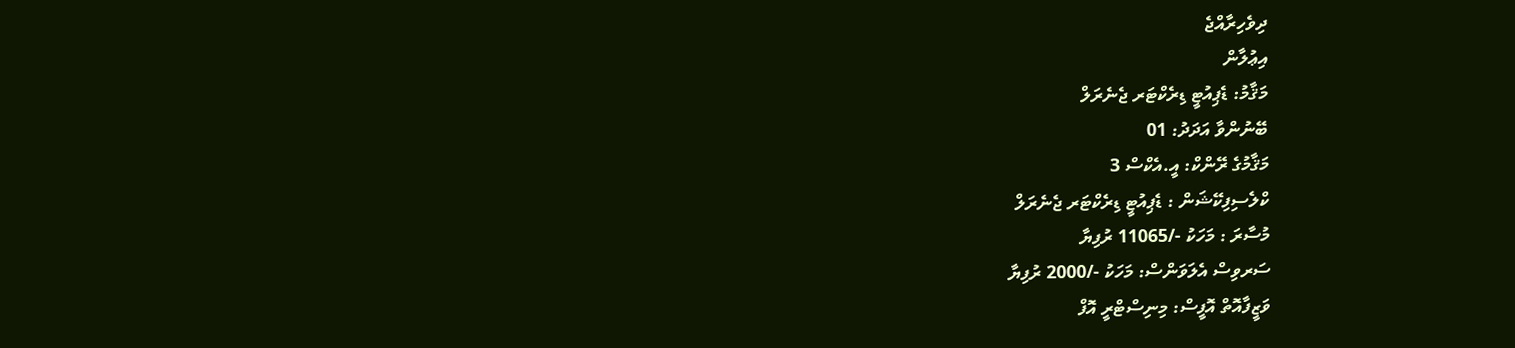ދިވެހިރާއްޖެ
އިޢުލާން
މަޤާމު: ޑެޕިއުޓީ ޑިރެކްޓަރ ޖެނެރަލް
ބޭނުންވާ އަދަދު: 01
މަޤާމުގެ ރޭންކް: އީ.އެކްސް 3
ކްލެސިފިކޭޝަން : ޑެޕިއުޓީ ޑިރެކްޓަރ ޖެނެރަލް
މުސާރަ : މަހަކު -/11065 ރުފިޔާ
ސަރވިސް އެލަވަންސް: މަހަކު -/2000 ރުފިޔާ
ވަޒީފާއޮތް އޮފީސް: މިނިސްޓްރީ އޮފް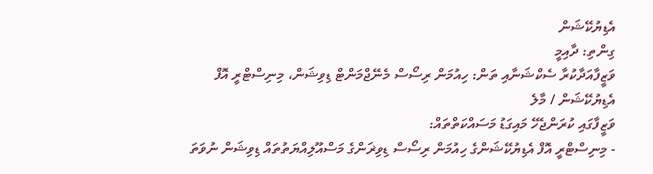އެޑިޔުކޭޝަން
ގިންތި: ދާއިމީ
ވަޒީފާއަދާކުރާ ސެކްޝަނާއި ތަން: ހިއުމަން ރިސޯސް މެނޭޖްމަންޓް ޑިވިޝަން، މިނިސްޓްރީ އޮފް އެޑިޔުކޭޝަން / މާލެ
ވަޒީފާގައި ކުރަންޖެހޭ މައިގަޑު މަސައްކަތްތައް:
- މިނިސްޓްރީ އޮފް އެޑިޔުކޭޝަންގެ ހިއުމަން ރިސޯސް ޑިވިޜަންގެ މަސްއޫލިއްޔަތުތައް ޑިވިޝަން ނުވަތަ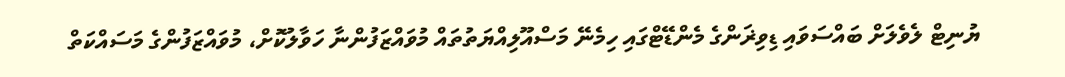ޔުނިޓް ލެވެލަށް ބައްސަވައި ޑިވިޜަންގެ މެންޑޭޓްގައި ހިމެނޭ މަސްއޫލިއްޔަތުތައް މުވައްޒަފުންނާ ހަވާލުކޮށް، މުވައްޒަފުންގެ މަސައްކަތް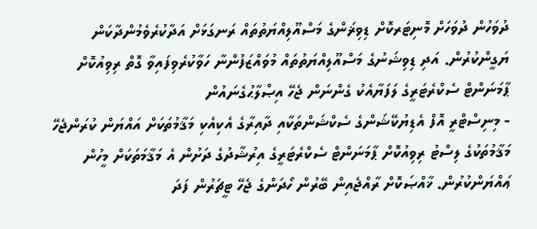ދުވަހުން ދުވަހަށް މޮނިޓަރކޮށް ޑިވިޜަންގެ މަސްއޫލިއްޔަތުތައް ރަނގަޅަށް އަދާކުރެވެމުންދާކަން ޔަގީންކުރުން. އަދި ޑިވިޝަނުގެ މަސްއޫލިއްޔަތުތައް މުވައްޒަފުންނާ ހަވާކުރެވިފައިވާ ގޮތް ރިވިއުކޮށް ޕާމަނަންޓް ސެކްރެޓަރީގެ ލަފަޔާއެކު ގެންނަން ޖެހޭ އިޞްލާޙުގެނައުން
- މިނިސްޓްރީ އޮފް އެޑިޔުކޭޝަންގެ ސެކްޝަންތަކާއި ދާއިރާގެ އެކިއެކި މަޤާމުތަކަށް އައްޔަން ކުރަންޖެހޭ މަޤާމުތަކުގެ ލިސްޓު ރިވިއުކޮށް ޕާމަނަންޓް ސެކްރެޓަރީގެ އިރުޝާދުގެ ދަށުން އެ މަޤާމަތަކަށް މީހުން ޢައްޔަންކުރުން. ޚާއްޞަކޮށް ރާއްޖެއިން ބޭރުން ހޯދަންގެ ޖެހޭ ޓީޗަރުން ފަދަ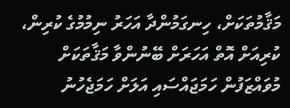މަޤާމުތަކަށް، ހިނގަމުންދާ އަހަރު ނިމުމުގެ ކުރިން، ކުރިއަށް އޮތް އަހަރަށް ބޭނުންވާ މަޤާތަކަށް މުވައްޒަފުން ހަމަޖައްސައި އަލަށް ހަމަޖެހުނު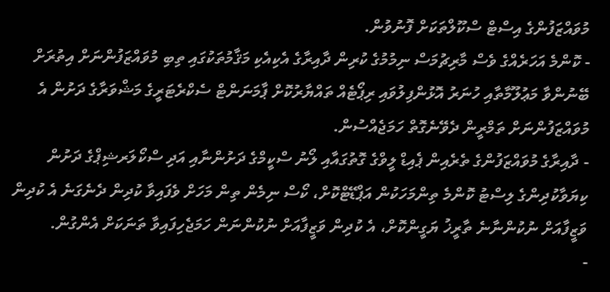މުވައްޒަފުންގެ އިސްޓް ސްކޫލްތަކަށް ފޮނުވުން.
- ކޮންމެ އަހަރެއްގެ ވެސް މާރިޗުމަސް ނިމުމުގެ ކުރިން ދާއިރާގެ އެކިއެކި މަޤާމުތަކުގައި ތިބި މުވައްޒަފުންނަށް އިތުރަށް ބޭނުންވާ މަޢުލޫމާތާއި ހުނަރު އޮޅުންފިލުވައި ރިޕޯޓެއް ތައްޔާރުކޮށް ޕާމަނަންޓް ސެކްރެޓަރީގެ މަޝްވަރާގެ ދަށުން އެ މުވައްޒަފުންނަށް ތަމްރީން ދެވޭނެގޮތް ހަމަޖެއްސުން.
- ދާއިރާގެ މުވައްޒަފުންގެ ތެރެއިން ޕެއިޑް ލީވްގެ ގޮތުގައާއި ލޯނު ސްކީމްގެ ދަށުންނާއި އަދި ސްކޯލަރޝިޕްގެ ދަށުން ކިޔަވާކުދިންގެ ލިސްޓު ކޮންމެ ތިންމަހަކުން އަޕްޑޭޓްކޮށް، ކޯސް ނިމެން ތިން މަހަށް ވެފައިވާ ކުދިން ދެނެގަނެ އެ ކުދިން ވަޒީފާއަށް ނުކުންނާނެ ތާރީޚު ޔަގީންކޮށް، އެ ކުދިން ވަޒީފާއަށް ނުކުންނަން ހަމަޖެހިފައިވާ ތަނަކަށް އެންގުން.
-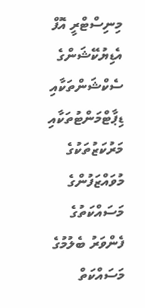މިނިސްޓްރީ އޮފް އެޑިޔުކޭޝަންގެ ސެކްޝަންތަކާއި ޑިޕާޓްމަންޓުތަކާއި މަރުކަޒުތަކުގެ މުވައްޒަފުންގެ މަސައްކަތުގެ ފެންވަރު ބެލުމުގެ މަސައްކަތް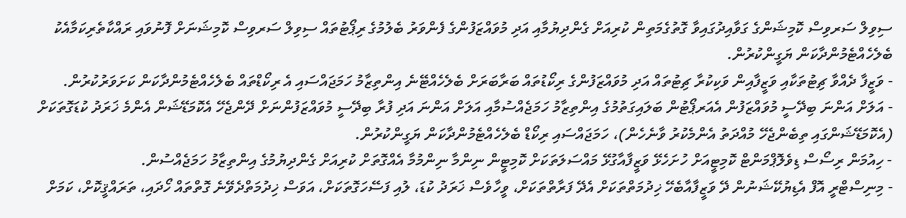ސިވިލް ސަރވިސް ކޮމިޝަންގެ ގަވާއިދުގައިވާ ގޮތުގެމަތިން ކުރިއަށް ގެންދިޔުމާއި އަދި މުވައްޒަފުންގެ ފެންވަރު ބެލުމުގެ ރިޕޯޓުތައް ސިވިލް ސަރވިސް ކޮމިޝަނަށް ފޮނުވައި ރައްކާތެރިކަމާއެކު ބެލެހެއްޓެމުންދާކަން ޔަގީންކުރުން.
- ވަޒީފާ ދެއްވާ ޗިޓުތަކާއި ވަޒީފާއިން ވަކިކުރާ ޗިޓުތައް އަދި މުވައްޒަފުންގެ ރިކޯޑުތައް ބަރާބަރަށް ބެލެހެއްޓޭނެ އިންތިޒާމު ހަމަޖައްސައި އެ ރިކޯޑްތައް ބެލެހެއްޓެމުންދާކަން ކަށަވަރުކުރުން.
- އަލަށް އަންނަ ބިދޭސީ މުވައްޒަފުން އެއަރޕޯޓުން ބަލައިގަތުމުގެ އިންތިޒާމު ހަމަޖެއްސުމާއި އަލަށް އަންނަ އަދި ފުރާ ބިދޭސީ މުވައްޒަފުންނަށް ދޭންޖެހޭ އެކޮމަޑޭޝަން އެންމެ ޚަރަދު ކުޑަގޮތަކަށް (އެކޮމަޑޭޝަންގައި ތިބެންޖެހޭ މުއްދަތު އެންމެކުރު ވާނެހެން)، ހަމަޖައްސައި ރިކޯޑް ބެލެހެއްޓެމުންދާކަން ޔަގީންކުރުން.
- ހިއުމަން ރިސޯސް ޑިވެލޮޕްމަންޓް ކޮމިޓީއަށް ހުށަހެޅޭ ވަޒީފާއާގުޅޭ މައްސަލަތަކަށް ކޮމިޓީން ނިންމާ ނިންމުމާ އެއްގޮތަށް ކުރިއަށް ގެންދިޔުމުގެ އިންތިޒާމު ހަމަޖެއްސުން.
- މިނިސްޓްރީ އޮފް އެޑިޔުކޭޝަނުން ދޭ ވަޒީފާއާބެހޭ ޚިދުމަތްތަކަށް އެދޭ ފަރާތްތަކަށް، ވީހާވެސް ޚަރަދު ކުޑަ، ލުއި ފަސޭހަގޮތަކަށް، އަވަސް ޚިދުމަތްދެވޭނެ ގޮތްތައް ހޯދައި، ތަރައްޤީކޮށް، ކަމަށް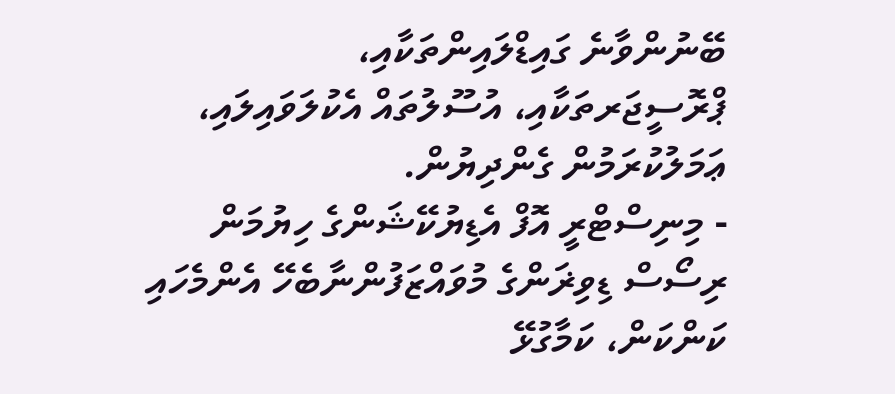ބޭނުންވާނެ ގައިޑްލައިންތަކާއި، ޕްރޮސީޖަރތަކާއި، އުސޫލުތައް އެކުލަވައިލައި، ޢަމަލުކުރަމުން ގެންދިޔުން.
- މިނިސްޓްރީ އޮފް އެޑިޔުކޭޝަންގެ ހިޔުމަން ރިސޯސް ޑިވިޜަންގެ މުވައްޒަފުންނާބެހޭ އެންމެހައި ކަންކަން، ކަމާގުޅޭ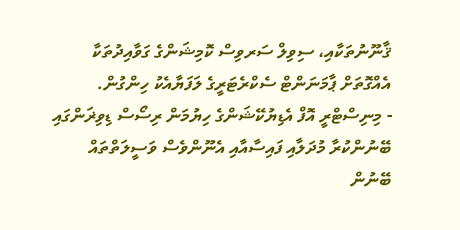ޤާނޫނުތަކާއި، ސިވިލް ސަރވިސް ކޮމިޝަންގެ ގަވާއިދުތަކާ އެއްގޮތަށް ޕާމަނަންޓް ސެކްރެޓަރީގެ ލަފަޔާއެކު ހިންގުން.
- މިނިސްޓްރީ އޮފް އެޑިޔުކޭޝަންގެ ހިޔުމަން ރިސޯސް ޑިވިޜަންގައި ބޭނުންކުރާ މުދަލާއި ފައިސާއާއި އެނޫންވެސް ވަސީލަތްތައް ބޭނުން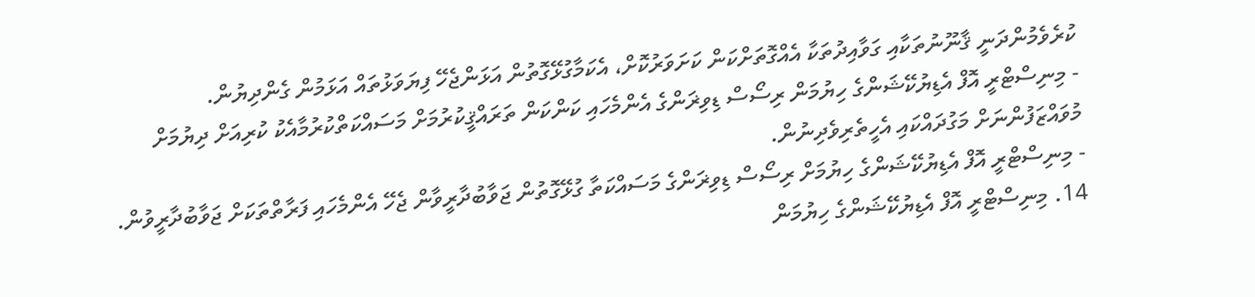ކުރެވެމުންދަނީ ޤާނޫނުތަކާއި ގަވާއިދުތަކާ އެއްގޮތަށްކަން ކަށަވަރުކޮށް، އެކަމާގުޅޭގޮތުން އަޅަންޖެހޭ ފިޔަވަޅުތައް އަޅަމުން ގެންދިޔުން.
- މިނިސްޓްރީ އޮފް އެޑިޔުކޭޝަންގެ ހިޔުމަން ރިސޯސް ޑިވިޜަންގެ އެންމެހައި ކަންކަން ތަރައްޤީކުރުމަށް މަސައްކަތްކުރުމާއެކު ކުރިއަށް ދިޔުމަށް މުވައްޒަފުންނަށް މަގުދައްކައި އެހީތެރިވެދިނުން.
- މިނިސްޓްރީ އޮފް އެޑިޔުކޭޝަންގެ ހިޔުމަށް ރިސޯސް ޑިވިޜަންގެ މަސައްކަތާ ގުޅޭގޮތުން ޖަވާބުދާރީވާން ޖެހޭ އެންމެހައި ފަރާތްތަކަށް ޖަވާބުދާރީވުން.
14. މިނިސްޓްރީ އޮފް އެޑިޔުކޭޝަންގެ ހިޔުމަން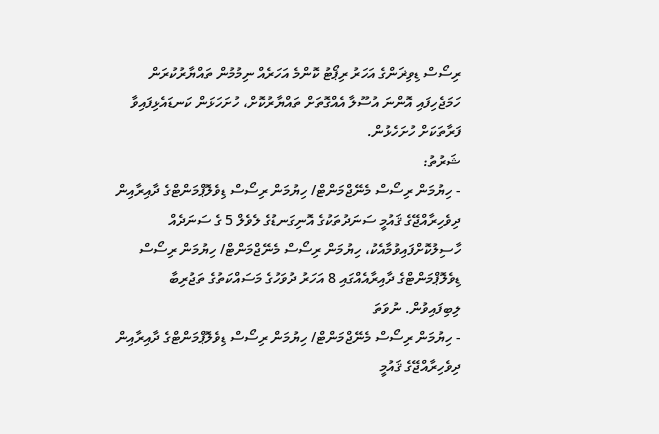ރިސޯސް ޑިވިޜަންގެ އަހަރު ރިޕޯޓު ކޮންމެ އަހަރެއް ނިމުމުން ތައްޔާރުކުރަން ހަމަޖެހިފައި އޮންނަ އުސޫލާ އެއްގޮތަށް ތައްޔާރުކޮށް، ހުށަހަޅަން ކަނޑައެޅިފައިވާ ފަރާތަކަށް ހުށަހެޅުން.
ޝަރުތު:
- ހިޔުމަން ރިސޯސް މެނޭޖްމަންޓް/ ހިޔުމަން ރިސޯސް ޑިވެލޮޕްމަންޓްގެ ދާއިރާއިން ދިވެހިރާއްޖޭގެ ޤައުމީ ސަނަދުތަކުގެ އޮނިގަނޑުގެ ލެވެލް 5 ގެ ސަނަދެއް ހާސިލުކޮށްފައިވުމާއެކު، ހިޔުމަން ރިސޯސް މެނޭޖްމަންޓް/ ހިޔުމަން ރިސޯސް ޑިވެލޮޕްމަންޓްގެ ދާއިރާއެއްގައި 8 އަހަރު ދުވަހުގެ މަސައްކަތުގެ ތަޖުރިބާ ލިބިފައިވުން. ނުވަތަ
- ހިޔުމަން ރިސޯސް މެނޭޖްމަންޓް/ ހިޔުމަން ރިސޯސް ޑިވެލޮޕްމަންޓްގެ ދާއިރާއިން ދިވެހިރާއްޖޭގެ ޤައުމީ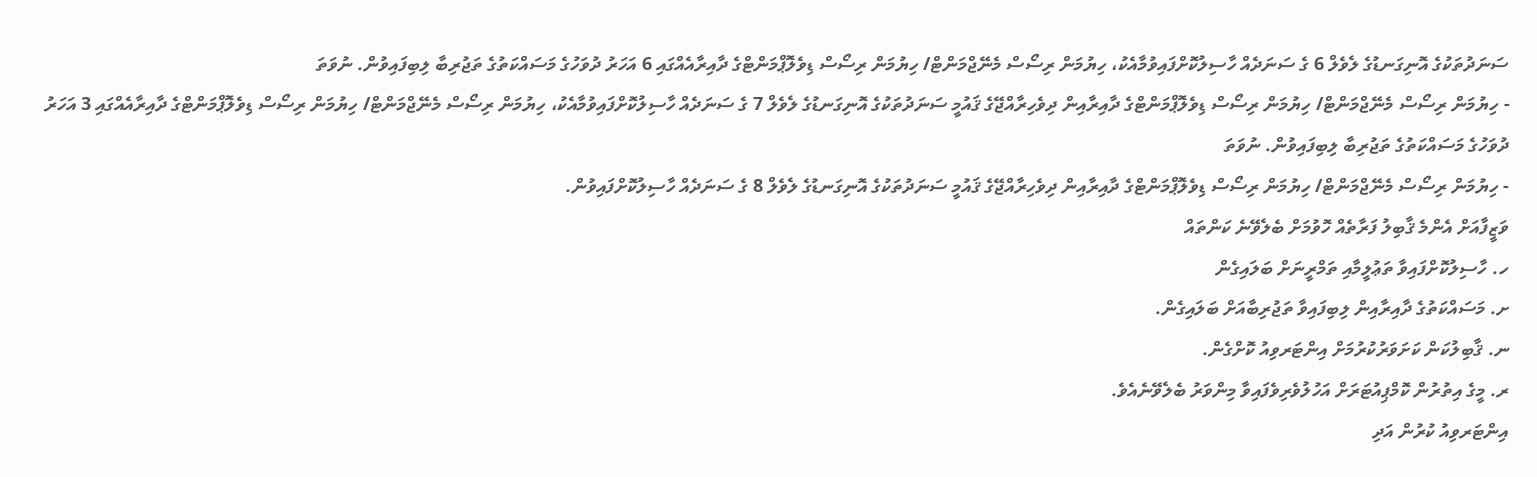ސަނަދުތަކުގެ އޮނިގަނޑުގެ ލެވެލް 6 ގެ ސަނަދެއް ހާސިލުކޮށްފައިވުމާއެކު، ހިޔުމަން ރިސޯސް މެނޭޖްމަންޓް/ ހިޔުމަން ރިސޯސް ޑިވެލޮޕްމަންޓްގެ ދާއިރާއެއްގައި 6 އަހަރު ދުވަހުގެ މަސައްކަތުގެ ތަޖުރިބާ ލިބިފައިވުން. ނުވަތަ
- ހިޔުމަން ރިސޯސް މެނޭޖްމަންޓް/ ހިޔުމަން ރިސޯސް ޑިވެލޮޕްމަންޓްގެ ދާއިރާއިން ދިވެހިރާއްޖޭގެ ޤައުމީ ސަނަދުތަކުގެ އޮނިގަނޑުގެ ލެވެލް 7 ގެ ސަނަދެއް ހާސިލުކޮށްފައިވުމާއެކު، ހިޔުމަން ރިސޯސް މެނޭޖްމަންޓް/ ހިޔުމަން ރިސޯސް ޑިވެލޮޕްމަންޓްގެ ދާއިރާއެއްގައި 3 އަހަރު ދުވަހުގެ މަސައްކަތުގެ ތަޖުރިބާ ލިބިފައިވުން. ނުވަތަ
- ހިޔުމަން ރިސޯސް މެނޭޖްމަންޓް/ ހިޔުމަން ރިސޯސް ޑިވެލޮޕްމަންޓްގެ ދާއިރާއިން ދިވެހިރާއްޖޭގެ ޤައުމީ ސަނަދުތަކުގެ އޮނިގަނޑުގެ ލެވެލް 8 ގެ ސަނަދެއް ހާސިލުކޮށްފައިވުން.
ވަޒީފާއަށް އެންމެ ޤާބިލު ފަރާތެއް ހޮވުމަށް ބެލެވޭނެ ކަންތައް
ހ. ހާސިލުކޮށްފައިވާ ތަޢުލީމާއި ތަމްރީނަށް ބަލައިގެން
ށ. މަސައްކަތުގެ ދާއިރާއިން ލިބިފައިވާ ތަޖުރިބާއަށް ބަލައިގެން.
ނ. ޤާބިލުކަން ކަށަވަރުކުރުމަށް އިންޓަރވިއު ކޮށްގެން.
ރ. މީގެ އިތުރުން ކޮމްޕިއުޓަރަށް އަހުލުވެރިވެފައިވާ މިންވަރު ބެލެވޭނެއެވެ.
އިންޓަރވިއު ކުރުން އަދި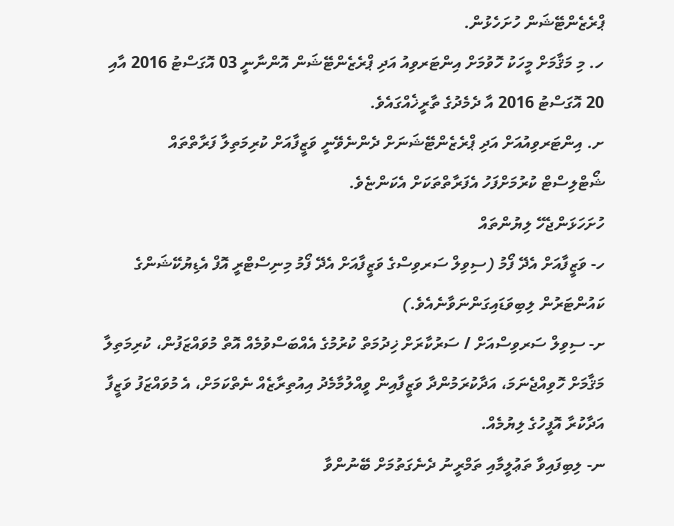ޕްރެޒެންޓޭޝަން ހުށަހެޅުން.
ހ. މި މަޤާމަށް މީހަކު ހޮވުމަށް އިންޓަރވިއު އަދި ޕްރެޒެންޓޭޝަން އޮންނާނީ 03 އޮގަސްޓު 2016 އާއި 20 އޮގަސްޓު 2016 އާ ދެމެދުގެ ތާރީޚެއްގައެވެ.
ށ. އިންޓަރވިއުއަށް އަދި ޕްރެޒެންޓޭޝަނަށް ދެންނެވޭނީ ވަޒީފާއަށް ކުރިމަތިލާ ފަރާތްތައް ޝޯޓްލިސްޓް ކުރުމަށްފަހު އެފަރާތްތަކަށް އެކަންޏެވެ.
ހުށަހަޅަންޖެހޭ ލިޔުންތައް
ހ- ވަޒީފާއަށް އެދޭ ފޯމު (ސިވިލް ސަރވިސްގެ ވަޒީފާއަށް އެދޭ ފޯމު މިނިސްޓްރީ އޮފް އެޑިޔުކޭޝަންގެ ކައުންޓަރުން ލިބިވަޑައިގަންނަވާނެއެވެ.)
ށ- ސިވިލް ސަރވިސްއަށް / ސަރުކާރަށް ޚިދުމަތް ކުރުމުގެ އެއްބަސްވުމެއް އޮތް މުވައްޒަފުން، ކުރިމަތިލާ މަޤާމަށް ހޮވިއްޖެނަމަ، އަދާކުރަމުންދާ ވަޒީފާއިން ވީއްލުމާމެދު އިއުތިރާޒެއް ނެތްކަމަށް، އެ މުވައްޒަފު ވަޒީފާ އަދާކުރާ އޮފީހުގެ ލިޔުމެއް.
ނ- ލިބިފައިވާ ތަޢުލީމާއި ތަމްރީނު ދެނެގަތުމަށް ބޭނުންވާ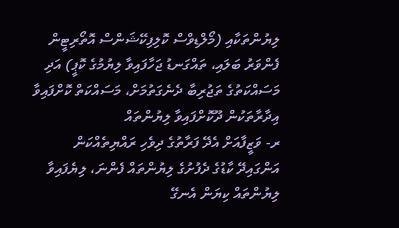ލިޔުންތަކާއި (މޯލްޑިވްސް ކޮލިފިކޭޝަންސް އޮތޯރިޓީން ފެންވަރު ބަލައި، ތައްގަނޑު ޖަހާފައިވާ ލިޔުމުގެ ކޮޕީ) އަދި މަސައްކަތުގެ ތަޖުރިބާ ދެނެގަތުމަށް، މަސައްކަތް ކޮށްފައިވާ އިދާރާތަކުން ދޫކޮށްފައިވާ ލިޔުންތައް
ރ- ވަޒީފާއަށް އެދޭ ފަރާތުގެ ދިވެހި ރައްޔިތެއްކަން އަންގައިދޭ ކާޑުގެ ދެފުށުގެ ލިޔުންތައް ފެންނަ، ލިޔެފައިވާ ލިޔުންތައް ކިޔަން އެނގޭ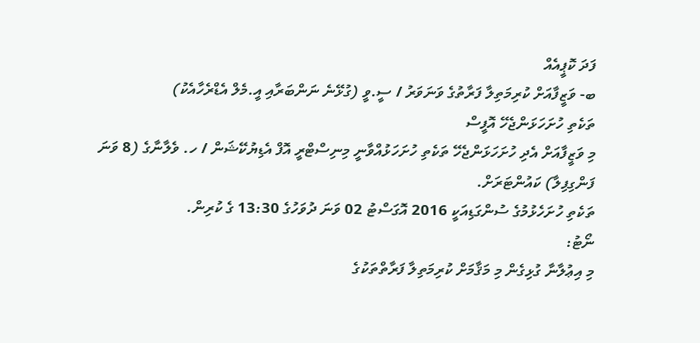ފަދަ ކޮޕީއެއް
ބ- ވަޒީފާއަށް ކުރިމަތިލާ ފަރާތުގެ ވަނަވަރު / ސީ.ވީ (ގުޅޭނެ ނަންބަރާއި އީ.މެލް އެޑްރެހާއެކު)
ތަކެތި ހުށަހަޅަންޖެހޭ އޮފީސް
މި ވަޒީފާއަށް އެދި ހުށަހަޅަންޖެހޭ ތަކެތި ހުށަހަޅުއްވާނީ މިނިސްޓްރީ އޮފް އެޑިޔުކޭޝަން / ހ. ވެލާނާގެ (8 ވަނަ ފަންގިފިލާ) ކައުންޓަރަށް.
ތަކެތި ހުށަހެޅުމުގެ ސުންގަޑިއަކީ 2016 އޮގަސްޓު 02 ވަނަ ދުވަހުގެ 13:30 ގެ ކުރިން.
ނޯޓު:
މި އިޢުލާނާ ގުޅިގެން މި މަޤާމަށް ކުރިމަތިލާ ފަރާތްތަކުގެ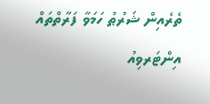ތެރެއިން ޝަރުޠު ހަމަވާ ފަރާތްތައް އިންޓަރވިއު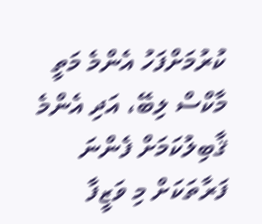ކުރުމަށްފަހު އެންމެ މަތީ މާކްސް ލިބޭ، އަދި އެންމެ ޤާބިލުކަމަށް ފެންނަ ފަރާތަކަށް މި ވަޒީފާ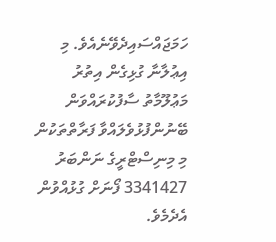ހަމަޖައްސައިދެވޭނެއެވެ. މި އިޢުލާނާ ގުޅިގެން އިތުރު މަޢުލޫމާތު ސާފުކުރައްވަން ބޭނުންފުޅުވެލައްވާ ފަރާތްތަކުން މި މިނިސްޓްރީގެ ނަންބަރު 3341427 ފޯނަށް ގުޅުއްވުން އެދެމެވެ.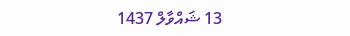13 ޝައްވާލް 1437